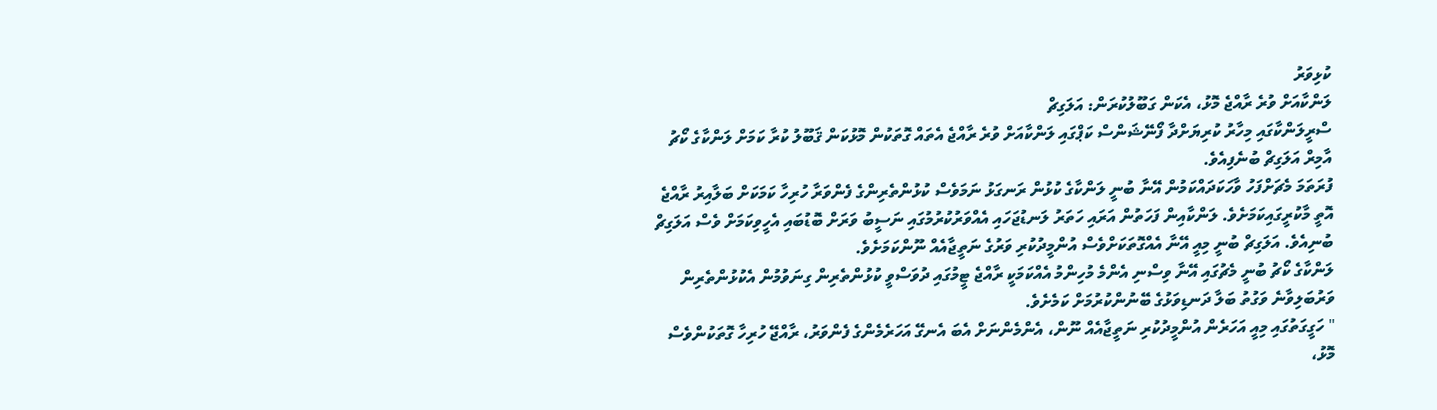ކުޅިވަރު
ލަންކާއަށް ވުރެ ރާއްޖެ މޮޅު، އެކަން ގަބޫލުކުރަން: އަލަގިޗް
ސްރީލަންކާގައި މިހާރު ކުރިޔަށްދާ ފޯނޭޝަންސް ކަޕްގައި ލަންކާއަށް ވުރެ ރާއްޖެ އެތައް ގޮތަކުން މޮޅުކަން ޤަބޫލު ކުރާ ކަމަށް ލަންކާގެ ކޯޗު އާމިރް އަލަގިޗް ބުނެފިއެވެ.
ފުރަތަމަ މެޗަށްފަހު ވާހަކަދައްކަމުން އޭނާ ބުނީ ލަންކާގެ ކުޅުން ރަނގަޅު ނަމަވެސް ކުޅުންތެރިންގެ ފެންވަރާ ހުރިހާ ކަމަކަށް ބަލާއިރު ރާއްޖެ އޮތީ މާކުރީގައިކަމަށެވެ. ލަންކާއިން ފަހަތުން އަރައި ހަތަރު ލަނޑުޖަހައި އެއްވަރުކުރުމުގައި ނަސީބު ވަރަށް ބޮޑުބައި އެހީވިކަމަށް ވެސް އަލަގިޗް ބުނިއެވެ. އަލަގިޗް ބުނީ މިއީ އޭނާ އެއްގޮތަކަށްވެސް އުންމީދުކުރި ވަރުގެ ނަތީޖާއެއް ނޫންކަމަށެވެ.
ލަންކާގެ ކޯޗު ބުނީ މެޗުގައި އޭނާ ވިސްނި އެންމެ މުހިންމު އެއްކަމަކީ ރާއްޖެ ޓީމުގައި ދުވަސްވީ ކުޅުންތެރިން ގިނަވުމުން އެކުޅުންތެރިން ވަރުބަލިވާނެ ވަގުތު ބަލާ ދަނޑިވަޅުގެ ބޭނުންކުރުމަށް ކަމެށެވެ.
" ހަގީގަތުގައި މިއީ އަހަރެން އުންމީދުކުރި ނަތީޖާއެއް ނޫން، އެންމެންނަށް އެބަ އެނގޭ އަހަރެމެންގެ ފެންވަރު، ރާއްޖޭ ހުރިހާ ގޮތަކުންވެސް މޮޅު،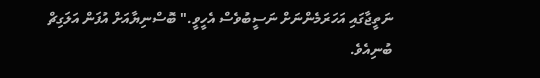ނަތީޖާގައި އަހަރަމެންނަށް ނަސީބުވެސް އެހީވީ." ބޮސްނިޔާއަށް އުފަން އަލަގިޗް ބުނިއެވެ.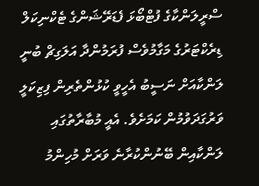ސްރީލަންކާގެ ފުޓްބޯޅަ ފެޑަރޭޝަންގެ ޓެކްނިކަލް ޑިރެކްޓަރުގެ މަގާމުވެސް ފުރަމުންދާ އަލަގިޗް ބުނީ ލަންކާއަށް ނަސީބު އެހީވީ ކުޅުންތެރިން ފިޒިކަލީ ވަރުގަދަވުމުން ކަމަށެވެ. އެއީ މުބާރާތުގައި ލަންކާއިން ބޭނުންކުރާނެ ވަރަށް މުހިންމު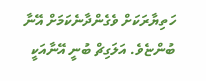ހަތިޔާރަކަށް ވެގެންދާނެކަމަށް އޭނާ ބުންޏެވެ. އަލަގިޗް ބުނީ އޭނާއަކީ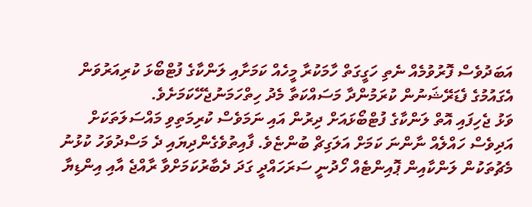އަބަދުވެސް ފޮރުވުމެއް ނެތި ހަގީގަތް ހާމަކުރާ މީހެއް ކަމަށާއި ލަންކާގެ ފުޓްބޯޅަ ކުރިއަރުވަން އެގައުމުގެ ފެޑަރޭޝަނުން ކުރަމުންދާ މަސައްކަތާ މެދު ހިތްހަމަނުޖެހޭކަމަށެވެ.
ވަޅު ޖެހިފައި އޮތް ލަންކާގެ ފުޓްބޯޅައަށް ދިރުން އައި ނަމަވެސް ކުރިމަތިވި މައްސަލަތަކަށް އަދިވެސް ހައްލެއް ނާންނަ ކަމަށް އަލަގިޗް ބުންޏެވެ. ފާއިތުވެގެންދިޔައި ދެ މަސްދުވަހު ކުޅުނު މެޗުތަކުން ލަންކާއިން ޕޮއިންޓެއް ހޯދުނީ ސަރަހައްދީ ގަދަ ދެބާރުކަމަށްވާ ރާއްޖެ އާއި އިންޑިޔާ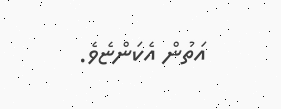އަތުން އެކަންޏެވެ.